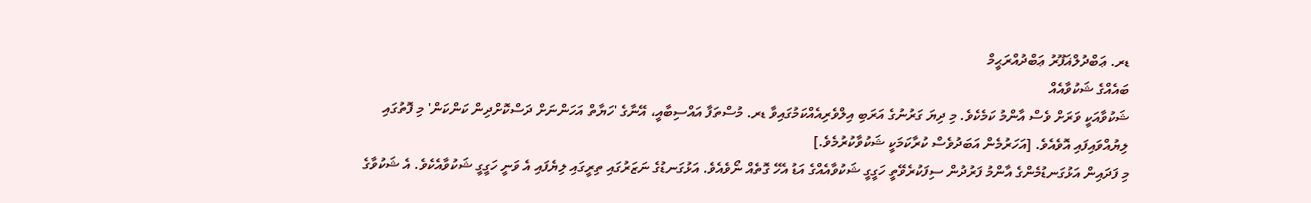ޑރ. ޢަބްދުލްޣަފޫރު ޢަބްދުއްރަޙީމް
ބައެއްގެ ޝަކުވާއެއް
ޝަކުވާއަކީ ވަރަށް ވެސް އާންމު ކަމެކެވެ. މި ދިޔަ ގަރުނުގެ އަރަބި އިލްވެރިއެއްކަމުގައިވާ ޑރ. މުސްތަފާ އައްސިބާއީ، އޭނާގެ 'ހަޔާތް އަހަންނަށް ދަސްކޮށްދިން ކަންކަން' މި ފޮތުގައި ލިޔުއްވައިފައި އޮވެއެވެ. [އަހަރުމެން އަބަދުވެސް ކުރާކަމަކީ ޝަކުވާކުރުމެވެ.]
މި ފަދައިން އަޅުގަނޑުމެންގެ އާންމު ފަރުދުން ސިފަކުރެވޭތީ ހަގީގީ ޝަކުވާއެއްގެ އަޑު އެހޭ ގޮތެއް ނޯވެއެވެ. އަޅުގަނޑުގެ ނަޒަރުގައި ތިރީގައި ލިޔެފައި އެ ވަނީ ހަގީގީ ޝަކުވާއެކެވެ. އެ ޝަކުވާގެ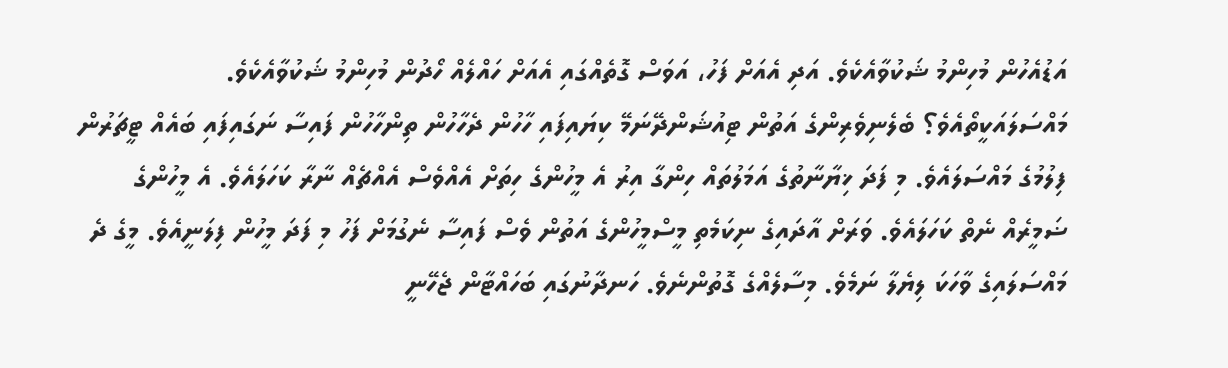އަޑުއެހުން މުހިންމު ޝަކުވާއެކެވެ. އަދި އެއަށް ފަހު، އަވަސް ގޮތެއްގައި އެއަށް ހައްލެއް ހޯދުން މުހިންމު ޝަކުވާއެކެވެ.
މައްސަލައަކީތޯއެވެ؟ ބެލެނިވެރިންގެ އަތުން ޓިއުޝަންދޭނަމޭ ކިޔައިފައި ހާހުން ދެހާހުން ތިންހާހުން ފައިސާ ނަގައިފައި ބައެއް ޓީޗަރުން ފިލުމުގެ މައްސަލައެވެ. މި ފަދަ ޚިޔާނާތުގެ އަމަލުތައް ހިންގާ އިރު އެ މީހުންގެ ހިތަށް އެއްވެސް އެއްޗެއް ނާރާ ކަހަލައެވެ. އެ މީހުންގެ ޟަމީރެއް ނެތް ކަހަލައެވެ. ވަރަށް އާދައިގެ ނިކަމެތި މީސްމީހުންގެ އަތުން ވެސް ފައިސާ ނެގުމަށް ފަހު މި ފަދަ މީހުން ފިލަނީއެވެ. މީގެ ދެ މައްސަލައިގެ ވާހަކަ ލިޔެލާ ނަމެވެ. މިސާލެއްގެ ގޮތުންނެވެ. ހަނދާނުގައި ބަހައްޓާން ޖެހޭނީ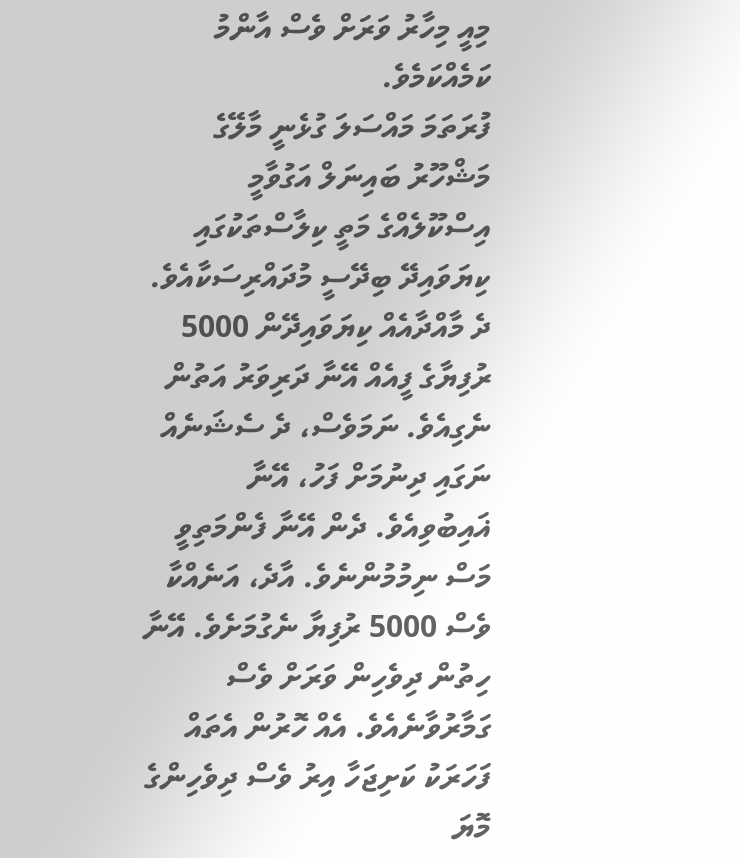މިއީ މިހާރު ވަރަށް ވެސް އާންމު ކަމެއްކަމެވެ.
ފުރަތަމަ މައްސަލަ ގުޅެނީ މާލޭގެ މަޝްހޫރު ބައިނަލް އަގުވާމީ އިސްކޫލެއްގެ މަތީ ކިލާސްތަކުގައި ކިޔަވައިދޭ ބިދޭސީ މުދައްރިސަކާއެވެ. ދެ މާއްދާއެއް ކިޔަވައިދޭން 5000 ރުފިޔާގެ ފީއެއް އޭނާ ދަރިވަރު އަތުން ނެގިއެވެ. ނަމަވެސް، ދެ ސެޝަނެއް ނަގައި ދިނުމަށް ފަހު، އޭނާ ޣައިބުވިއެވެ. ދެން އޭނާ ފެންމަތިވީ މަސް ނިމުމުންނެވެ. އާދެ، އަނެއްކާ ވެސް 5000 ރުފިޔާ ނެގުމަށެވެ. އޭނާ ހިތުން ދިވެހިން ވަރަށް ވެސް ގަމާރުވާނެއެވެ. އެއް ހޮރުން އެތައް ފަހަރަކު ކަށިޖަހާ އިރު ވެސް ދިވެހިންގެ މޮޔަ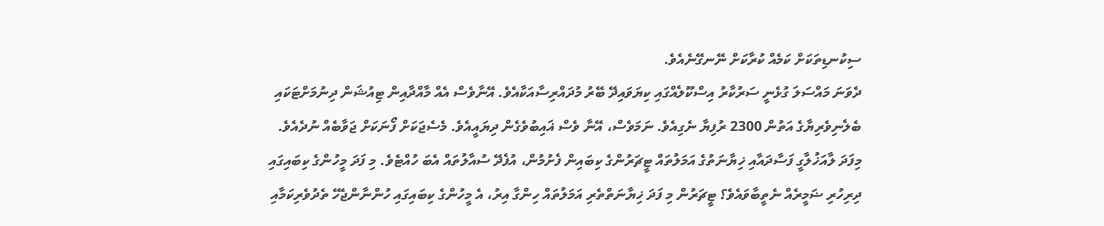ސިކުނޑިތަކަށް ކަމެއް ކުރާކަށް ނޭނގޭނެއެވެ.
ދެވަނަ މައްސަލަ ގުޅެނީ ސަރުކާރު އިސްކޫލެއްގައި ކިޔަވައިދޭ ބޭރު މުދައްރިސާއަކާއެވެ. އޭނާވެސް އެއް މާއްދާއިން ޓިއުޝަން ދިނުމަށްޓަކައި ބެލެނިވެރިޔާގެ އަތުން 2300 ރުފިޔާ ނެގިއެވެ. ނަމަވެސް، އޭނާ ވެސް ޣައިބުވެގެން ދިޔައީއެވެ. މެސެޖަކަށް ފޯނަކަށް ޖަވާބެއް ނުދެއެވެ.
މިފަދަ ލާއަޚުލާގީ ފަސާދައާއި ޚިޔާނަތުގެ އަމަލުތައް ޓީޗަރުންގެ ކިބައިން ފެށުމުން، އުފެދޭ ސުއާލުތައް އެބަ ހުއްޓެވެ. މި ފަދަ މީހުންގެ ކިބައިގައި ދިރިހުރި ޟަމީރެއް ނެތީބާވައެވެ؟ ޓީޗަރުން މި ފަދަ ޚިޔާނަތްތެރި އަމަލުތައް ހިންގާ އިރު، އެ މީހުންގެ ކިބައިގައި ހުންނާންޖެހޭ ތެދުވެރިކަމާއި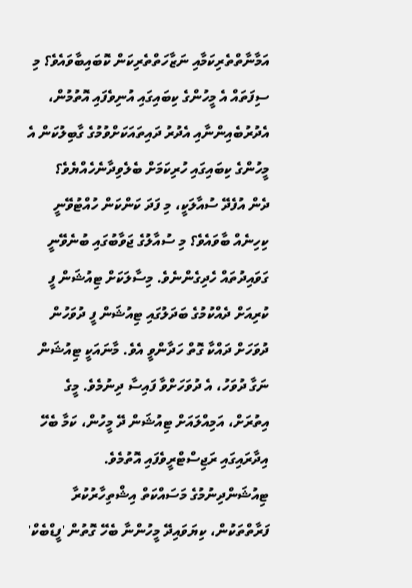އަމާނާތްތެރިކަމާއި ނަޒާހަތްތެރިކަން ކޮބައިބާވައެވެ؟ މި ސިފަތައް އެ މީހުންގެ ކިބައިގައި އުނިވެފައި އޮތުމުން، އެދުރުބެއިންނާއި އެދުރު ދައިތައަކަށްވުމުގެ ގާބިލުކަން އެ މީހުންގެ ކިބައިގައި ހުރިކަމަށް ބެލެވިދާނެހެއްޔެވެ؟
ދެން އުފެދޭ ސުއާލަކީ، މި ފަދަ ކަންކަން ހުއްޓުވޭނީ ކިހިނެއް ބާވައެވެ؟ މި ސުއާލުގެ ޖަވާބުގައި ބުނެވޭނީ ގަވައިދުތައް ހެދިގެންނެވެ. މިސާލަކަށް ޓިއުޝަން ފީ ކުރިއަށް ދެއްކުމުގެ ބަދަލުގައި ޓިއުޝަން ފީ ދުވަހުން ދުވަހަށް ދައްކާ ގޮތް ހަދާންވީ އެވެ. މާނައަކީ ޓިއުޝަން ނަގާ ދުވަހު، އެ ދުވަހަށްވާ ފައިސާ ދިނުމެވެ. މީގެ އިތުރަށް، އަމިއްލައަށް ޓިއުޝަން ދޭ މީހުން، ކަމާ ބެހޭ އިދާރައިގައި ރަޖިސްޓްރީވެފައި އޮތުމެވެ. ޓިއުޝަންދިނުމުގެ މަސައްކަތް އިޝްތިހާރުކުރާ ފަރާތްތަކުން، ކިޔަވައިދޭ މީހުންނާ ބެހޭ ގޮތުން 'ފީޑްބެކް'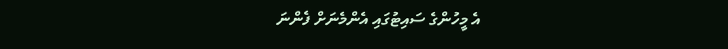އެ މީހުންގެ ސައިޓުގައި އެންމެނަށް ފެންނަ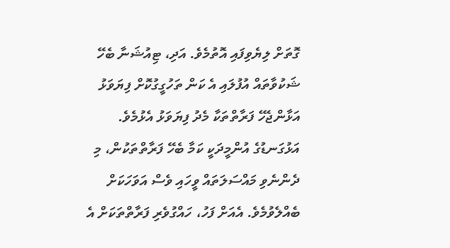ގޮތަށް ލިޔެވިފައި އޮތުމެވެ. އަދި، ޓިއުޝަނާ ބެހޭ ޝަކުވާތައް އުފުލައި އެ ކަން ތަހުގީގުކޮށް ފިޔަވަޅު އަޅާންޖެހޭ ފަރާތްތަކާ މެދު ފިޔަވަޅު އެޅުމެވެ.
އަޅުގަނޑުގެ އުންމީދަކީ ކަމާ ބެހޭ ފަރާތްތަކުން، މި ދެންނެވި މައްސަލަތައް ވީހައި ވެސް އަވަހަކަށް ބެއްލެވުމެވެ. އެއަށް ފަހު، ހައްގުވެރި ފަރާތްތަކަށް އެ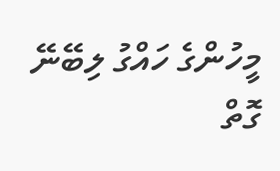މީހުންގެ ހައްގު ލިބޭނޭ ގޮތް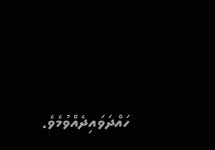ހައްދަވައިދެއްވުމެވެ.